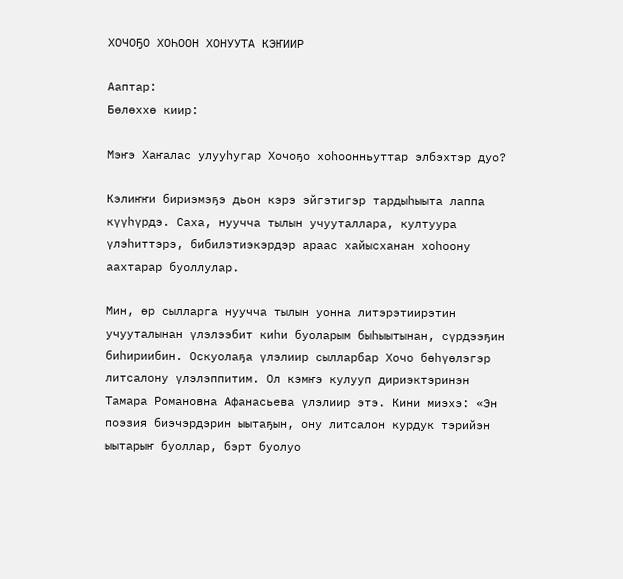ХОЧОҔО ХОҺООН ХОНУУТА КЭҤИИР

Ааптар:
Бөлөххө киир:

Мэҥэ Хаҥалас улууһугар Хочоҕо хоһоонньуттар элбэхтэр дуо?

Кэлиҥҥи бириэмэҕэ дьон кэрэ эйгэтигэр тардыһыыта лаппа күүһүрдэ. Саха, нуучча тылын учууталлара, култуура үлэһиттэрэ, бибилэтиэкэрдэр араас хайысханан хоһоону аахтарар буоллулар.

Мин, өр сылларга нуучча тылын уонна литэрэтиирэтин учууталынан үлэлээбит киһи буоларым быһыытынан, сүрдээҕин биһириибин. Оскуолаҕа үлэлиир сылларбар Хочо бөһүөлэгэр литсалону үлэлэппитим. Ол кэмҥэ кулууп дириэктэринэн Тамара Романовна Афанасьева үлэлиир этэ. Кини миэхэ: «Эн поэзия биэчэрдэрин ыытаҕын, ону литсалон курдук тэрийэн ыытарыҥ буоллар, бэрт буолуо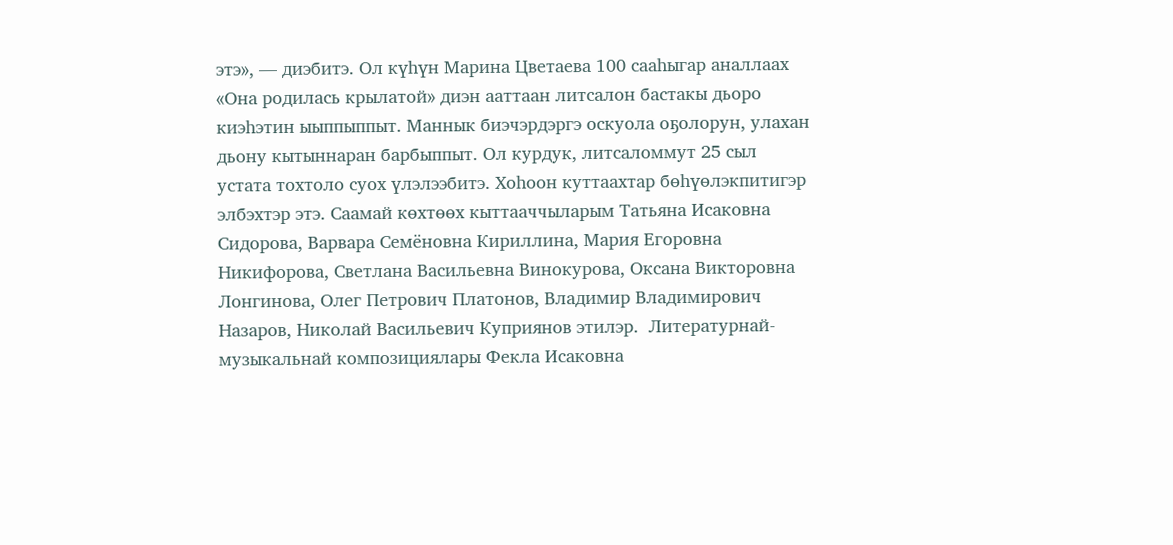этэ», — диэбитэ. Ол күһүн Марина Цветаева 100 сааһыгар аналлаах «Она родилась крылатой» диэн ааттаан литсалон бастакы дьоро киэһэтин ыыппыппыт. Маннык биэчэрдэргэ оскуола оҕолорун, улахан дьону кытыннаран барбыппыт. Ол курдук, литсаломмут 25 сыл устата тохтоло суох үлэлээбитэ. Хоһоон куттаахтар бөһүөлэкпитигэр элбэхтэр этэ. Саамай көхтөөх кыттааччыларым Татьяна Исаковна Сидорова, Варвара Семёновна Кириллина, Мария Егоровна Никифорова, Светлана Васильевна Винокурова, Оксана Викторовна Лонгинова, Олег Петрович Платонов, Владимир Владимирович Назаров, Николай Васильевич Куприянов этилэр.  Литературнай-музыкальнай композициялары Фекла Исаковна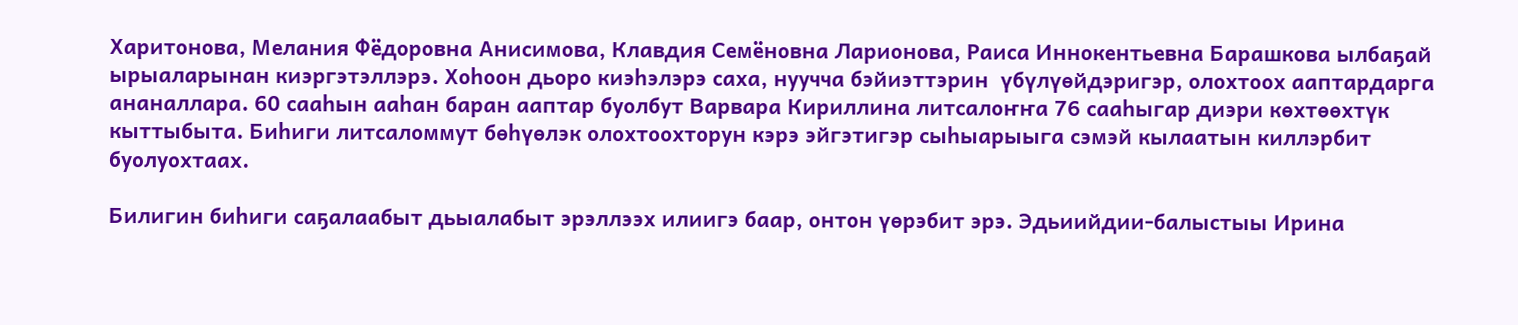Харитонова, Мелания Фёдоровна Анисимова, Клавдия Семёновна Ларионова, Раиса Иннокентьевна Барашкова ылбаҕай ырыаларынан киэргэтэллэрэ. Хоһоон дьоро киэһэлэрэ саха, нуучча бэйиэттэрин  үбүлүөйдэригэр, олохтоох ааптардарга ананаллара. 60 сааһын ааһан баран ааптар буолбут Варвара Кириллина литсалоҥҥа 76 сааһыгар диэри көхтөөхтүк кыттыбыта. Биһиги литсаломмут бөһүөлэк олохтоохторун кэрэ эйгэтигэр сыһыарыыга сэмэй кылаатын киллэрбит буолуохтаах.

Билигин биһиги саҕалаабыт дьыалабыт эрэллээх илиигэ баар, онтон үөрэбит эрэ. Эдьиийдии-балыстыы Ирина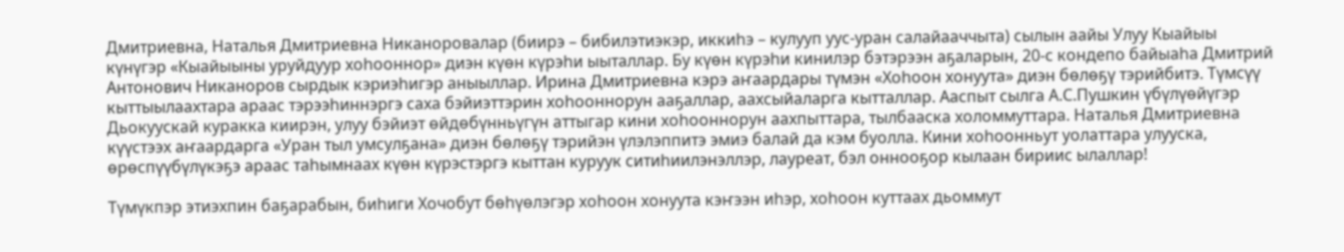Дмитриевна, Наталья Дмитриевна Никаноровалар (биирэ – бибилэтиэкэр, иккиһэ – кулууп уус-уран салайааччыта) сылын аайы Улуу Кыайыы күнүгэр «Кыайыыны уруйдуур хоһооннор» диэн күөн күрэһи ыыталлар. Бу күөн күрэһи кинилэр бэтэрээн аҕаларын, 20-с кондепо байыаһа Дмитрий Антонович Никаноров сырдык кэриэһигэр аныыллар. Ирина Дмитриевна кэрэ аҥаардары түмэн «Хоһоон хонуута» диэн бөлөҕү тэрийбитэ. Түмсүү кыттыылаахтара араас тэрээһиннэргэ саха бэйиэттэрин хоһооннорун ааҕаллар, аахсыйаларга кытталлар. Ааспыт сылга А.С.Пушкин үбүлүөйүгэр Дьокуускай куракка киирэн, улуу бэйиэт өйдөбүнньүгүн аттыгар кини хоһооннорун аахпыттара, тылбааска холоммуттара. Наталья Дмитриевна күүстээх аҥаардарга «Уран тыл умсулҕана» диэн бөлөҕү тэрийэн үлэлэппитэ эмиэ балай да кэм буолла. Кини хоһоонньут уолаттара улууска, өрөспүүбүлүкэҕэ араас таһымнаах күөн күрэстэргэ кыттан куруук ситиһиилэнэллэр, лауреат, бэл оннооҕор кылаан бириис ылаллар!

Түмүкпэр этиэхпин баҕарабын, биһиги Хочобут бөһүөлэгэр хоһоон хонуута кэҥээн иһэр, хоһоон куттаах дьоммут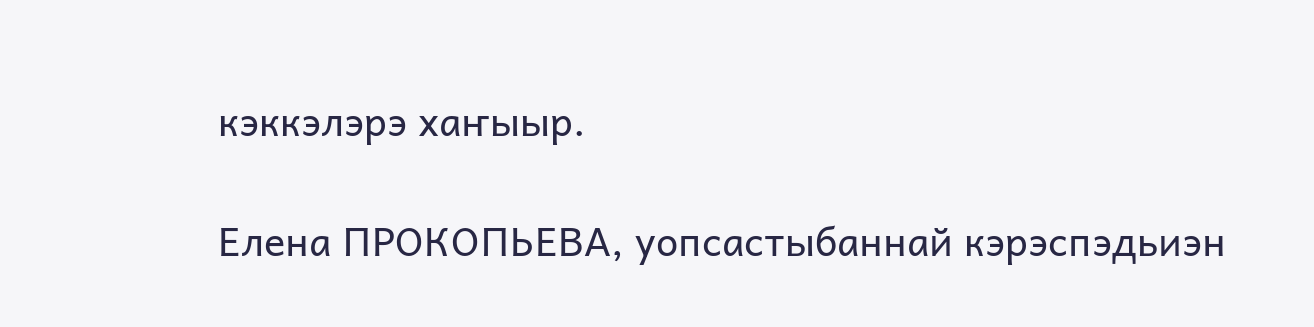кэккэлэрэ хаҥыыр.

Елена ПРОКОПЬЕВА, уопсастыбаннай кэрэспэдьиэн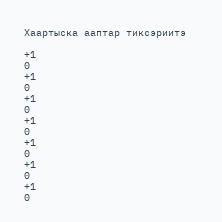Хаартыска ааптар тиксэриитэ

+1
0
+1
0
+1
0
+1
0
+1
0
+1
0
+1
0